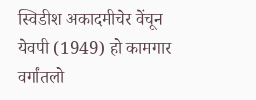स्विडीश अकादमीचेर वेंचून येवपी (1949) हो कामगार वर्गांतलो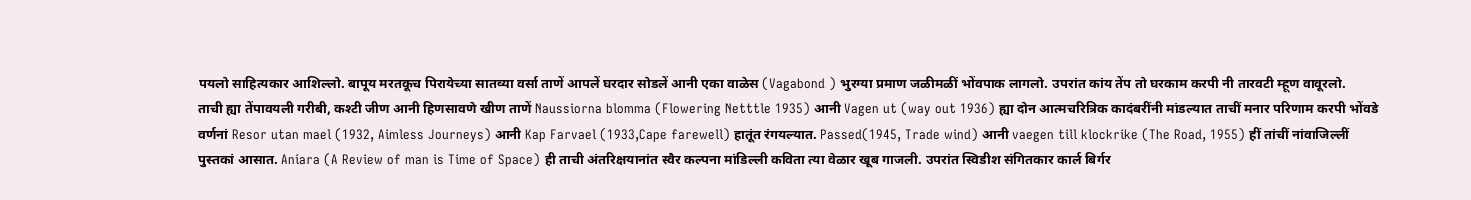पयलो साहित्यकार आशिल्लो. बापूय मरतकूच पिरायेच्या सातव्या वर्सा ताणें आपलें घरदार सोडलें आनी एका वाळेस (Vagabond ) भुरग्या प्रमाण जळीमळीं भोंवपाक लागलो. उपरांत कांय तेंप तो घरकाम करपी नी तारवटी म्हूण वावूरलो.
ताची ह्या तेंपावयली गरीबी, कश्टी जीण आनी हिणसावणे खीण ताणें Naussiorna blomma (Flowering Netttle 1935) आनी Vagen ut (way out 1936) ह्या दोन आत्मचरित्रिक कादंबरींनी मांडल्यात ताचीं मनार परिणाम करपी भोंवडे वर्णनां Resor utan mael (1932, Aimless Journeys) आनी Kap Farvael (1933,Cape farewell) हातूंत रंगयल्यात. Passed(1945, Trade wind) आनी vaegen till klockrike (The Road, 1955) हीं तांचीं नांवाजिल्लीं पुस्तकां आसात. Aniara (A Review of man is Time of Space) ही ताची अंतरिक्षयानांत स्वैर कल्पना मांडिल्ली कविता त्या वेळार खूब गाजली. उपरांत स्विडीश संगितकार कार्ल बिर्गर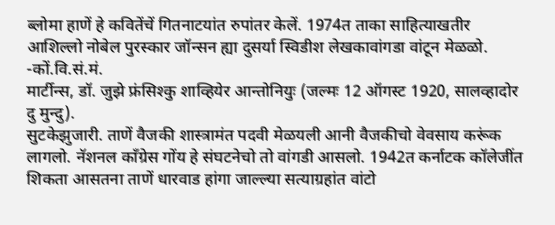ब्लोमा हाणें हे कवितेंचें गितनाटयांत रुपांतर केलें. 1974त ताका साहित्याखतीर आशिल्लो नोबेल पुरस्कार जॉन्सन ह्या दुसर्या स्विडीश लेखकावांगडा वांटून मेळळो.
-कों.वि.सं.मं.
मार्टीन्स, डॉ. जुझे फ्रंसिश्कु शाव्हियेर आन्तोनियुः (जल्मः 12 ऑगस्ट 1920, सालव्हादोर दु मुन्दु).
सुटकेझुजारी. ताणें वैजकी शास्त्रामंत पदवी मेळयली आनी वैजकीचो वेवसाय करूंक लागलो. नॅशनल काँग्रेस गोंय हे संघटनेचो तो वांगडी आसलो. 1942त कर्नाटक कॉलेजींत शिकता आसतना ताणें धारवाड हांगा जाल्ल्या सत्याग्रहांत वांटो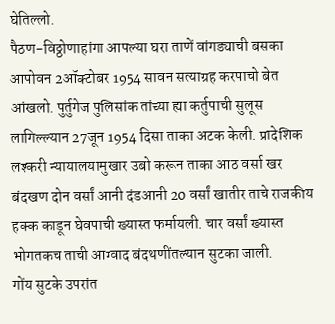घेतिल्लो.
पैठण-विठ्ठोणाहांगा आपल्या घरा ताणें वांगड्याची बसका आपोवन 2ऑक्टोबर 1954 सावन सत्याग्रह करपाचो बेत आंखलो. पुर्तुगेज पुलिसांक तांच्या ह्या कर्तुपाची सुलूस लागिल्ल्यान 27जून 1954 दिसा ताका अटक केली. प्रादेशिक लश्करी न्यायालयामुखार उबो करून ताका आठ वर्सा खर बंदखण दोन वर्सां आनी दंडआनी 20 वर्सां खातीर ताचे राजकीय हक्क काडून घेवपाची ख्यास्त फर्मायली. चार वर्सां ख्यास्त भोगतकच ताची आग्वाद बंदथणींतल्यान सुटका जाली.
गोंय सुटके उपरांत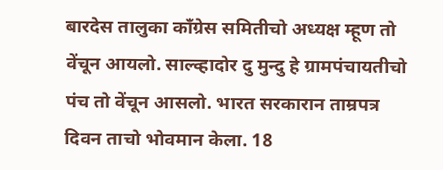बारदेस तालुका काँग्रेस समितीचो अध्यक्ष म्हूण तो वेंचून आयलो. साल्व्हादोर दु मुन्दु हे ग्रामपंचायतीचो पंच तो वेंचून आसलो. भारत सरकारान ताम्रपत्र दिवन ताचो भोवमान केला. 18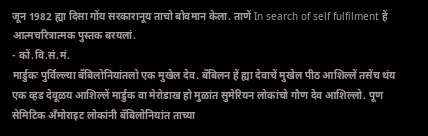जून 1982 ह्या दिसा गोंय सरकारानूय ताचो बोवमान केला. ताणें In search of self fulfilment हें आत्मचरित्रात्मक पुस्तक बरयलां.
- कों.वि.सं.मं.
मार्डुकः पुर्विल्ल्या बॅबिलोनियांतलो एक मुखेल देव. बॅबिलन हें ह्या देवाचें मुखेल पीठ आशिल्लें तसेंच थंय एक व्हड देवूळय आशिल्लें मार्डुक वा मेरोडाख हो मुळांत सुमेरियन लोकांचो गौण देव आशिल्लो. पूण सेमिटिक अँमोराइट लोकांनी बॅबिलोनियांत ताच्या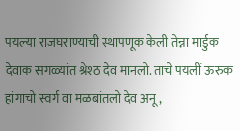पयल्या राजघराण्याची स्थापणूक केली तेन्ना मार्डुक देवाक सगळ्यांत श्रेश्ठ देव मानलो. ताचे पयलीं ऊरुक हांगाचो स्वर्ग वा मळबांतलो देव अनू,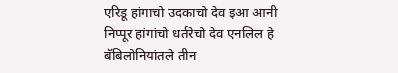एरिडू हांगाचो उदकाचो देव इआ आनी निप्पूर हांगांचो धर्तरेचो देव एनलिल हे बॅबिलोनियांतले तीन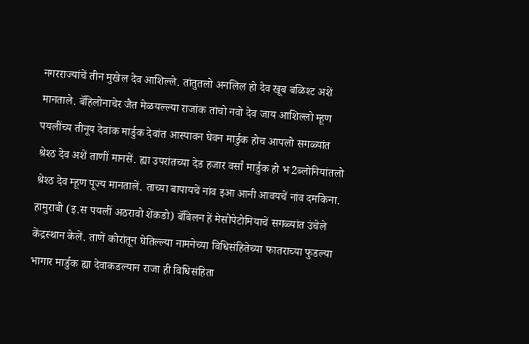नगरराज्यांचें तीन मुखेल देव आशिल्ले. तांतुतलो अनलिल हो देव खूब बळिश्ट अशें मानताले. बॅहिलोनाचेर जैत मेळयल्ल्या राजांक तांचो नवो देव जाय आशिल्लो म्हूण पयलींच्य तीनूय देवांक मार्डुक देवांत आस्पावन घेवन मार्डुक होच आपलो सगळ्यांत श्रेश्ठ देव अशें ताणीं मानसें. ह्या उपरांतच्या देड हजार वर्सां मार्डुक हो भ2ब्लोनियांतलो श्रेश्ठ देव म्हूण पूज्य मानतालें. ताच्या बापायचें नांव इआ आनी आवयचें नांव दमकिना.
हामुराबी (इ.स पयलीं अठरावो शेंकडो) बॅबिलन हें मेसोपेटोमियाचें सगळ्यांत उंचेले केंद्रस्थान केलें. ताणें कोरांतून घेतिल्ल्या नामनेच्या विधिसंहितेच्या फातराच्या फुडल्या भागार मार्डुक ह्या देवाकडल्यान राजा ही विधिसंहिता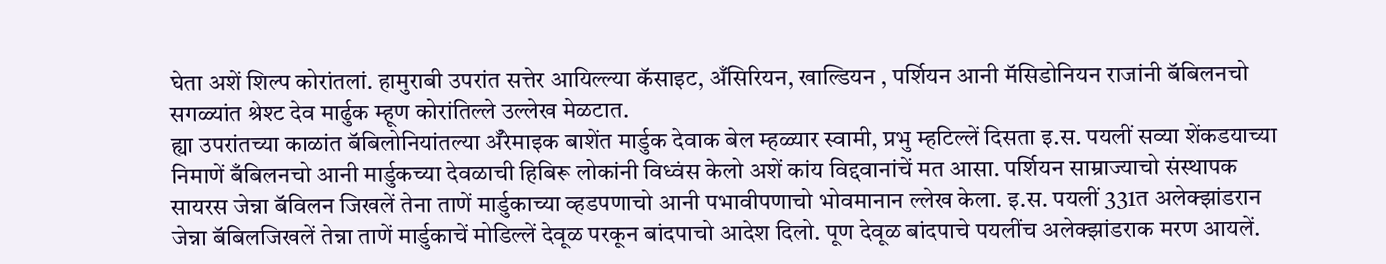घेता अशें शिल्प कोरांतलां. हामुराबी उपरांत सत्तेर आयिल्ल्या कॅसाइट, अँसिरियन, खाल्डियन , पर्शियन आनी मॅसिडोनियन राजांनी बॅबिलनचो सगळ्यांत श्रेश्ट देव मार्ढुक म्हूण कोरांतिल्ले उल्लेख मेळटात.
ह्या उपरांतच्या काळांत बॅबिलोनियांतल्या अँरेमाइक बाशेंत मार्डुक देवाक बेल म्हळ्यार स्वामी, प्रभु म्हटिल्लें दिसता इ.स. पयलीं सव्या शेंकडयाच्या निमाणें बँबिलनचो आनी मार्डुकच्या देवळाची हिबिरू लोकांनी विध्वंस केलो अशें कांय विद्दवानांचें मत आसा. पर्शियन साम्राज्याचो संस्थापक सायरस जेन्ना बॅविलन जिखलें तेना ताणें मार्डुकाच्या व्हडपणाचो आनी पभावीपणाचो भोवमानान ल्लेख केला. इ.स. पयलीं 331त अलेक्झांडरान जेन्ना बॅबिलजिखलें तेन्ना ताणें मार्डुकाचें मोडिल्लें देवूळ परकून बांदपाचो आदेश दिलो. पूण देवूळ बांदपाचे पयलींच अलेक्झांडराक मरण आयलें.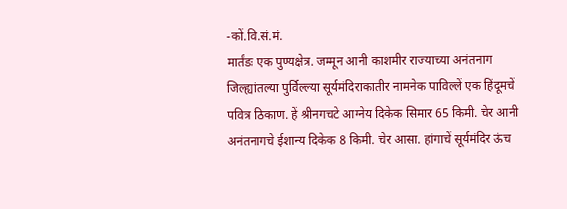-कों.वि.सं.मं.
मार्तंडः एक पुण्यक्षेत्र. जम्मून आनी काशमीर राज्याच्या अनंतनाग जिल्ह्यांतल्या पुर्विल्ल्या सूर्यमंदिराकातीर नामनेक पाविल्लें एक हिंदूमचें पवित्र ठिकाण. हें श्रीनगचटे आग्नेय दिकेक सिमार 65 किमी. चेर आनी अनंतनागचे ईशान्य दिकेक 8 किमी. चेर आसा. हांगाचें सूर्यमंदिर ऊंच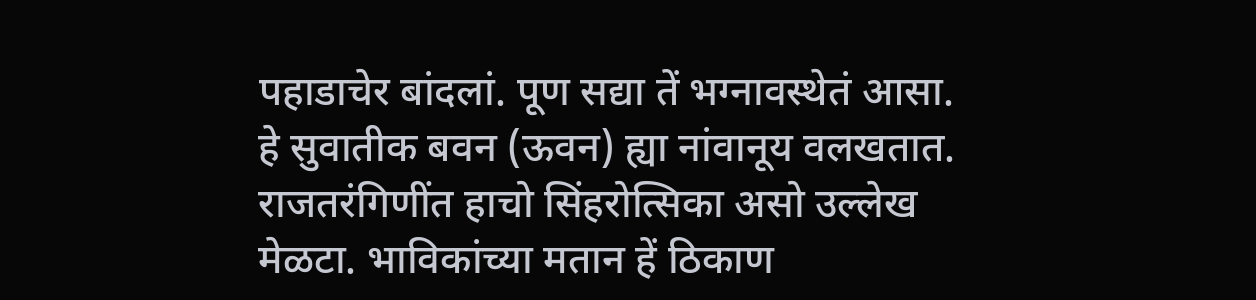पहाडाचेर बांदलां. पूण सद्या तें भग्नावस्थेतं आसा.
हे सुवातीक बवन (ऊवन) ह्या नांवानूय वलखतात. राजतरंगिणींत हाचो सिंहरोत्सिका असो उल्लेख मेळटा. भाविकांच्या मतान हें ठिकाण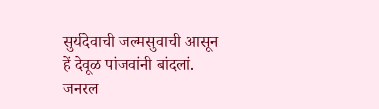सुर्यदेवाची जल्मसुवाची आसून हें देवूळ पांजवांनी बांदलां. जनरल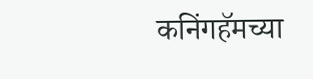कनिंगहॅमच्या